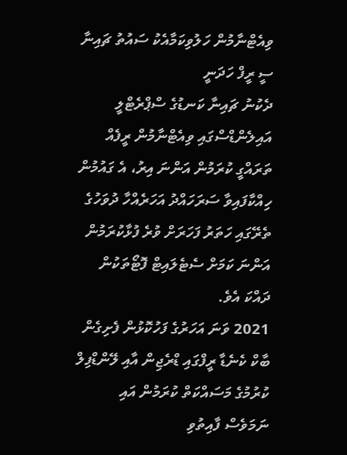ވިއެޓްނާމުން ހަލުވިކަމާއެކު ސައުތު ޗައިނާ ސީ ރީފް ހަދަނީ
ދެކުނު ޗައިނާ ކަނޑުގެ ސްޕްރެޓްލީ އައިލެންޑްސްގައި ވިއެޓްނާމުން ރީފެއް ތަރައްގީ ކުރަމުން އަންނަ އިރު، އެ ގައުމުން ހިއްކާފައިވާ ސަރަހައްދު އަހަރެއްހާ ދުވަހުގެ ތެރޭގައި ހަތަރު ފަހަރަށް ވުރެ ފުޅާކުރަމުން އަންނަ ކަމަށް ސެޓެލައިޓް ފޮޓޯތަކުން ދައްކަ އެވެ.
2021 ވަނަ އަހަރުގެ ފަހުކޮޅުން ފެށިގެން ބާކް ކެނެޑާ ރީފްގައި ޑްރެޖިން އާއި ލޭންޑްފިލް ކުރުމުގެ މަސައްކަތް ކުރަމުން އައި ނަމަވެސް ފާއިތުވި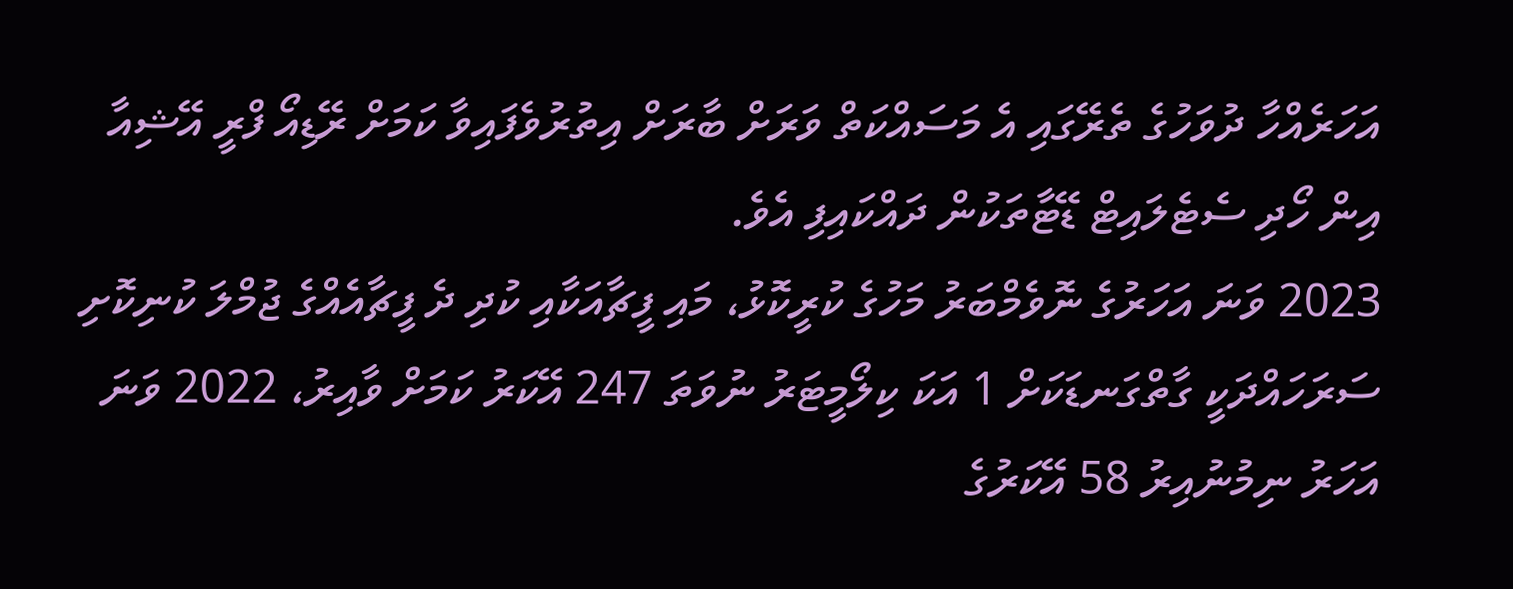އަހަރެއްހާ ދުވަހުގެ ތެރޭގައި އެ މަސައްކަތް ވަރަށް ބާރަށް އިތުރުވެފައިވާ ކަމަށް ރޭޑިއޯ ފްރީ އޭޝިއާ އިން ހޯދި ސެޓެލައިޓް ޑޭޓާތަކުން ދައްކައިފި އެވެ.
2023 ވަނަ އަހަރުގެ ނޮވެމްބަރު މަހުގެ ކުރީކޮޅު، މައި ފީޗާއަކާއި ކުދި ދެ ފީޗާއެއްގެ ޖުމްލަ ކުނިކޮށި ސަރަހައްދަކީ ގާތްގަނޑަކަށް 1 އަކަ ކިލޯމީޓަރު ނުވަތަ 247 އޭކަރު ކަމަށް ވާއިރު، 2022 ވަނަ އަހަރު ނިމުނުއިރު 58 އޭކަރުގެ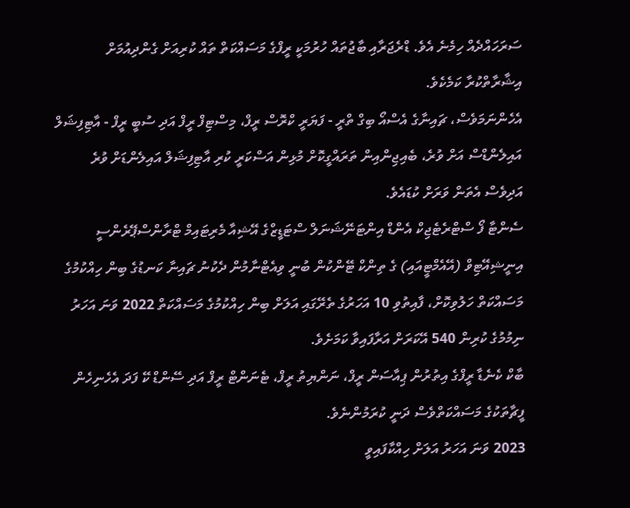ސަރަހައްދެއް ހިމެނެ އެވެ. ޑްރެޖަރާއި ބާޖުތައް ހުރުމަކީ ރީފްގެ މަސައްކަތް ތައް ކުރިއަށް ގެންދިއުމަށް އިޝާރާތްކުރާ ކަމެކެވެ.
އެހެންނަމަވެސް، ޗައިނާގެ އެސްއޯ ބިގް ތްރީ - ފަޔަރީ ކްރޮސް ރީފް، މިސްޓިފް ރީފް އަދި ސުބީ ރީފް - އާޓިފިޝަލް އައިލެންޑްސް އަށް ވުރެ، ބެއިޖިންއިން ތަރައްގީކޮށް މުޅިން އަސްކަރީ ކުރި އާޓިފިޝަލް އައިލެންޑަށް ވުރެ އަދިވެސް އެތަން ވަރަށް ކުޑައެވެ.
ސެންޓާ ފޯ ސްޓްރެޓެޖިކް އެންޑް އިންޓަނޭޝަނަލް ސްޓަޑީޒްގެ އޭޝިއާ މެރިޓައިމް ޓްރާންސްޕޭރެންސީ އިނީޝިއޭޓިވް (އޭއެމްޓީއައި) ގެ ތިންކް ޓޭންކުން ބުނީ ވިއެޓްނާމުން ދެކުނު ޗައިނާ ކަނޑުގެ ބިން ހިއްކުމުގެ މަސައްކަތް ހަލުވިކޮށް، ފާއިތުވި 10 އަހަރުގެ ތެރޭގައި އަލަށް ބިން ހިއްކުމުގެ މަސައްކަތް 2022 ވަނަ އަހަރު ނިމުމުގެ ކުރިން 540 އޭކަރަށް އަރާފައިވާ ކަމަށެވެ.
ބާކް ކެނެޑާ ރީފްގެ އިތުރުން ޕިއާސަން ރީފް، ނަންޔިތު ރީފް، ޓެނަންޓް ރީފް އަދި ސޭންޑް ކޭ ފަދަ އެހެނިހެން ފީޗާތަކުގެ މަސައްކަތްވެސް ދަނީ ކުރަމުންނެވެ.
2023 ވަނަ އަހަރު އަލަށް ހިއްކާފައިވީ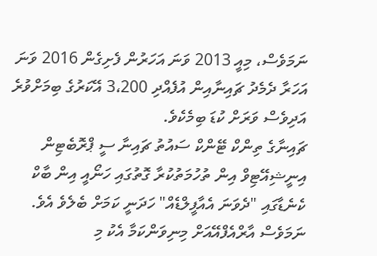ނަމަވެސް، މިއީ 2013 ވަނަ އަހަރުން ފެށިގެން 2016 ވަނަ އަހަރާ ދެމެދު ޗައިނާއިން އުފެއްދި 3،200 އޭކަރުގެ ބިމަށްވުރެ އަދިވެސް ވަރަށް ކުޑަ ބިމެކެވެ.
ޗައިނާގެ ތިންކް ޓޭންކް ސައުތު ޗައިނާ ސީ ޕްރޮބެޓިން އިނީޝިއޭޓިވް އިން ތުހުމަތުކުރާ ގޮތުގައި ހަނޯއީ އިން ބާކް ކެނެޑާގައި "ދެވަނަ އެއާފީލްޑެއް" ހަދަނީ ކަމަށް ބެލެވެ އެވެ. ނަމަވެސް އާރްއެފްއޭއަށް މިނިވަންކަމާ އެކު މި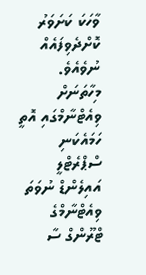ވާހަކަ ކަށަވަރު ކޮށްދެވިފައެއް ނުވެއެވެ.
މިހާތަނަށް ވިއެޓްނާމްގައި އޮތީ ހަމައެކަނި ސްޕްރެޓްލީ އައިލެންޑް ނުވަތަ ވިއެޓްނާމްގެ ޓްރޫންގް ސާ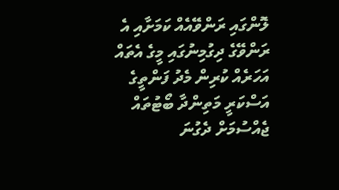ލޮންގައި ރަންވޭއެއް ކަމަށާއި އެ ރަންވޭގެ ދިގުމިނުގައި މީގެ އެތައް އަހަރެއް ކުރިން މެދު ފަންތީގެ އަސްކަރީ މަތިންދާ ބޯޓުތައް ޖެއްސުމަށް ދެގުނަ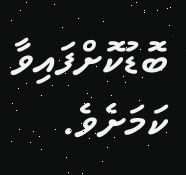ބޮޑުކޮށްފައިވާ ކަމަށެވެ.